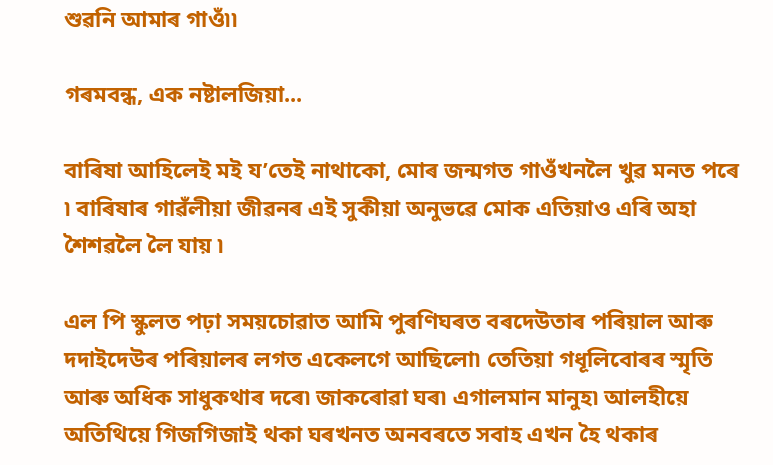শুৱনি আমাৰ গাওঁ৷৷

গৰমবন্ধ, এক নষ্টালজিয়া...

বাৰিষা আহিলেই মই য’তেই নাথাকো, মোৰ জন্মগত গাওঁখনলৈ খুৱ মনত পৰে ৷ বাৰিষাৰ গাৱঁলীয়া জীৱনৰ এই সুকীয়া অনুভৱে মোক এতিয়াও এৰি অহা শৈশৱলৈ লৈ যায় ৷

এল পি স্কুলত পঢ়া সময়চোৱাত আমি পুৰণিঘৰত বৰদেউতাৰ পৰিয়াল আৰু দদাইদেউৰ পৰিয়ালৰ লগত একেলগে আছিলো৷ তেতিয়া গধূলিবোৰৰ স্মৃতি আৰু অধিক সাধুকথাৰ দৰে৷ জাকৰোৱা ঘৰ৷ এগালমান মানুহ৷ আলহীয়ে অতিথিয়ে গিজগিজাই থকা ঘৰখনত অনবৰতে সবাহ এখন হৈ থকাৰ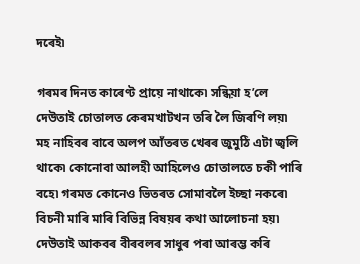দৰেই৷

গৰমৰ দিনত কাৰেণ্ট প্ৰায়ে নাথাকে৷ সন্ধিয়া হ’লে দেউতাই চোতালত কেৰমখাটখন তৰি লৈ জিৰণি লয়৷ মহ নাহিবৰ বাবে অলপ আঁতৰত খেৰৰ জুমুঠি এটা জ্বলি থাকে৷ কোনোবা আলহী আহিলেও চোতালতে চকী পাৰি বহে৷ গৰমত কোনেও ভিতৰত সোমাবলৈ ইচ্ছা নকৰে৷ বিচনী মাৰি মাৰি বিভিন্ন বিষয়ৰ কথা আলোচনা হয়৷ দেউতাই আকবৰ বীৰবলৰ সাধুৰ পৰা আৰম্ভ কৰি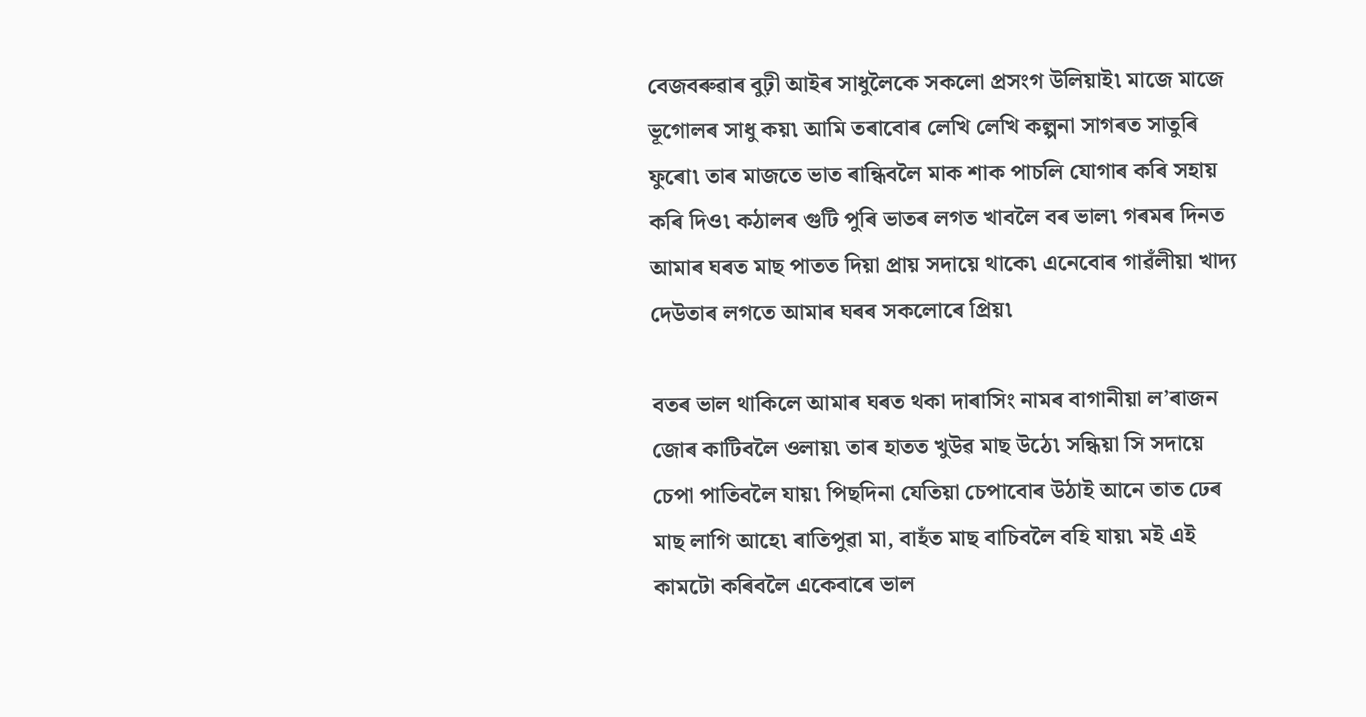বেজবৰুৱাৰ বুঢ়ী আইৰ সাধুলৈকে সকলো প্ৰসংগ উলিয়াই৷ মাজে মাজে ভূগোলৰ সাধু কয়৷ আমি তৰাবোৰ লেখি লেখি কল্পনা সাগৰত সাতুৰি ফুৰো৷ তাৰ মাজতে ভাত ৰান্ধিবলৈ মাক শাক পাচলি যোগাৰ কৰি সহায় কৰি দিও৷ কঠালৰ গুটি পুৰি ভাতৰ লগত খাবলৈ বৰ ভাল৷ গৰমৰ দিনত আমাৰ ঘৰত মাছ পাতত দিয়া প্ৰায় সদায়ে থাকে৷ এনেবোৰ গাৱঁলীয়া খাদ্য দেউতাৰ লগতে আমাৰ ঘৰৰ সকলোৰে প্ৰিয়৷

বতৰ ভাল থাকিলে আমাৰ ঘৰত থকা দাৰাসিং নামৰ বাগানীয়া ল’ৰাজন জোৰ কাটিবলৈ ওলায়৷ তাৰ হাতত খুউৱ মাছ উঠে৷ সন্ধিয়া সি সদায়ে চেপা পাতিবলৈ যায়৷ পিছদিনা যেতিয়া চেপাবোৰ উঠাই আনে তাত ঢেৰ মাছ লাগি আহে৷ ৰাতিপুৱা মা, বাহঁত মাছ বাচিবলৈ বহি যায়৷ মই এই কামটো কৰিবলৈ একেবাৰে ভাল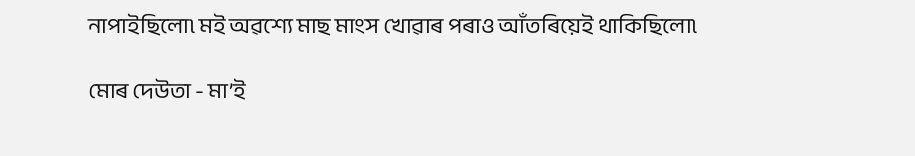নাপাইছিলো৷ মই অৱশ্যে মাছ মাংস খোৱাৰ পৰাও আঁতৰিয়েই থাকিছিলো৷

মোৰ দেউতা - মা’ই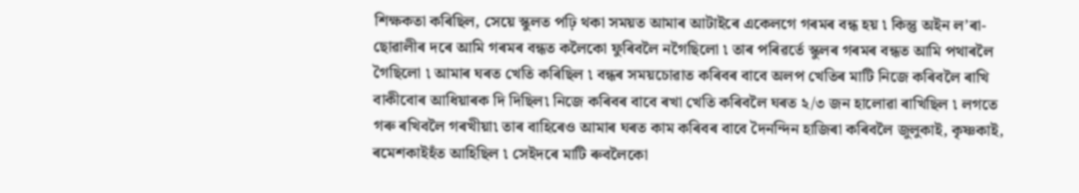শিক্ষকতা কৰিছিল, সেয়ে স্কুলত পঢ়ি থকা সময়ত আমাৰ আটাইৰে একেলগে গৰমৰ বন্ধ হয় ৷ কিন্তু অইন ল’ৰা-ছোৱালীৰ দৰে আমি গৰমৰ বন্ধত কলৈকো ফুৰিবলৈ নগৈছিলো ৷ তাৰ পৰিৱৰ্তে স্কুলৰ গৰমৰ বন্ধত আমি পথাৰলৈ গৈছিলো ৷ আমাৰ ঘৰত খেতি কৰিছিল ৷ বন্ধৰ সময়চোৱাত কৰিবৰ বাবে অলপ খেতিৰ মাটি নিজে কৰিবলৈ ৰাখি বাকীবোৰ আধিয়াৰক দি দিছিল৷ নিজে কৰিবৰ বাবে ৰখা খেতি কৰিবলৈ ঘৰত ২/৩ জন হালোৱা ৰাখিছিল ৷ লগতে গৰু ৰখিবলৈ গৰখীয়া৷ তাৰ বাহিৰেও আমাৰ ঘৰত কাম কৰিবৰ বাবে দৈনন্দিন হাজিৰা কৰিবলৈ জুলুকাই, কৃষ্ণকাই, ৰমেশকাইহঁত আহিছিল ৷ সেইদৰে মাটি ৰুবলৈকো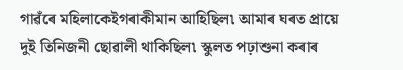গাৱঁৰে মহিলাকেইগৰাকীমান আহিছিল৷ আমাৰ ঘৰত প্ৰায়ে দুই তিনিজনী ছোৱালী থাকিছিল৷ স্কুলত পঢ়াশুনা কৰাৰ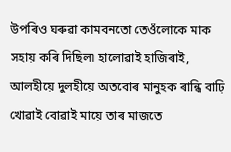উপৰিও ঘৰুৱা কামবনতো তেওঁলোকে মাক সহায় কৰি দিছিল৷ হালোৱাই হাজিৰাই, আলহীয়ে দুলহীয়ে অতবোৰ মানুহক ৰান্ধি বাঢ়ি খোৱাই বোৱাই মায়ে তাৰ মাজতে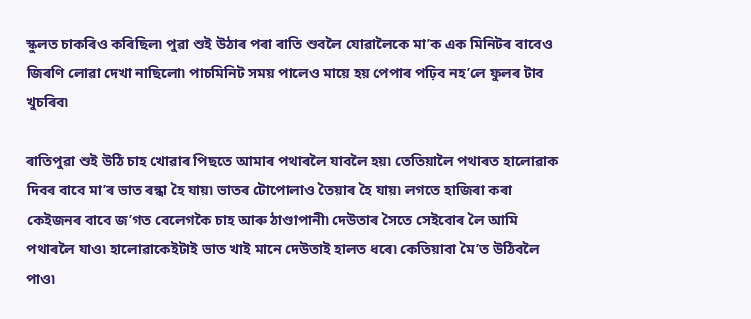স্কুলত চাকৰিও কৰিছিল৷ পুৱা শুই উঠাৰ পৰা ৰাতি শুবলৈ যোৱালৈকে মা’ক এক মিনিটৰ বাবেও জিৰণি লোৱা দেখা নাছিলো৷ পাচমিনিট সময় পালেও মায়ে হয় পেপাৰ পঢ়িব নহ’লে ফুলৰ টাব খুচৰিব৷

ৰাতিপুৱা শুই উঠি চাহ খোৱাৰ পিছতে আমাৰ পথাৰলৈ যাবলৈ হয়৷ তেতিয়ালৈ পথাৰত হালোৱাক দিবৰ বাবে মা’ৰ ভাত ৰন্ধা হৈ যায়৷ ভাতৰ টোপোলাও তৈয়াৰ হৈ যায়৷ লগতে হাজিৰা কৰা কেইজনৰ বাবে জ’গত বেলেগকৈ চাহ আৰু ঠাণ্ডাপানী৷ দেউতাৰ সৈতে সেইবোৰ লৈ আমি পথাৰলৈ যাও৷ হালোৱাকেইটাই ভাত খাই মানে দেউতাই হালত ধৰে৷ কেতিয়াবা মৈ’ত উঠিবলৈ পাও৷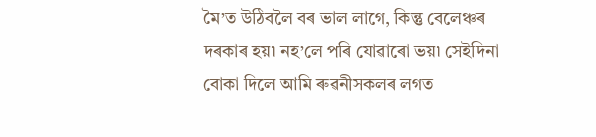মৈ’ত উঠিবলৈ বৰ ভাল লাগে, কিন্তু বেলেঞ্চৰ দৰকাৰ হয়৷ নহ’লে পৰি যোৱাৰো ভয়৷ সেইদিনা বোকা দিলে আমি ৰুৱনীসকলৰ লগত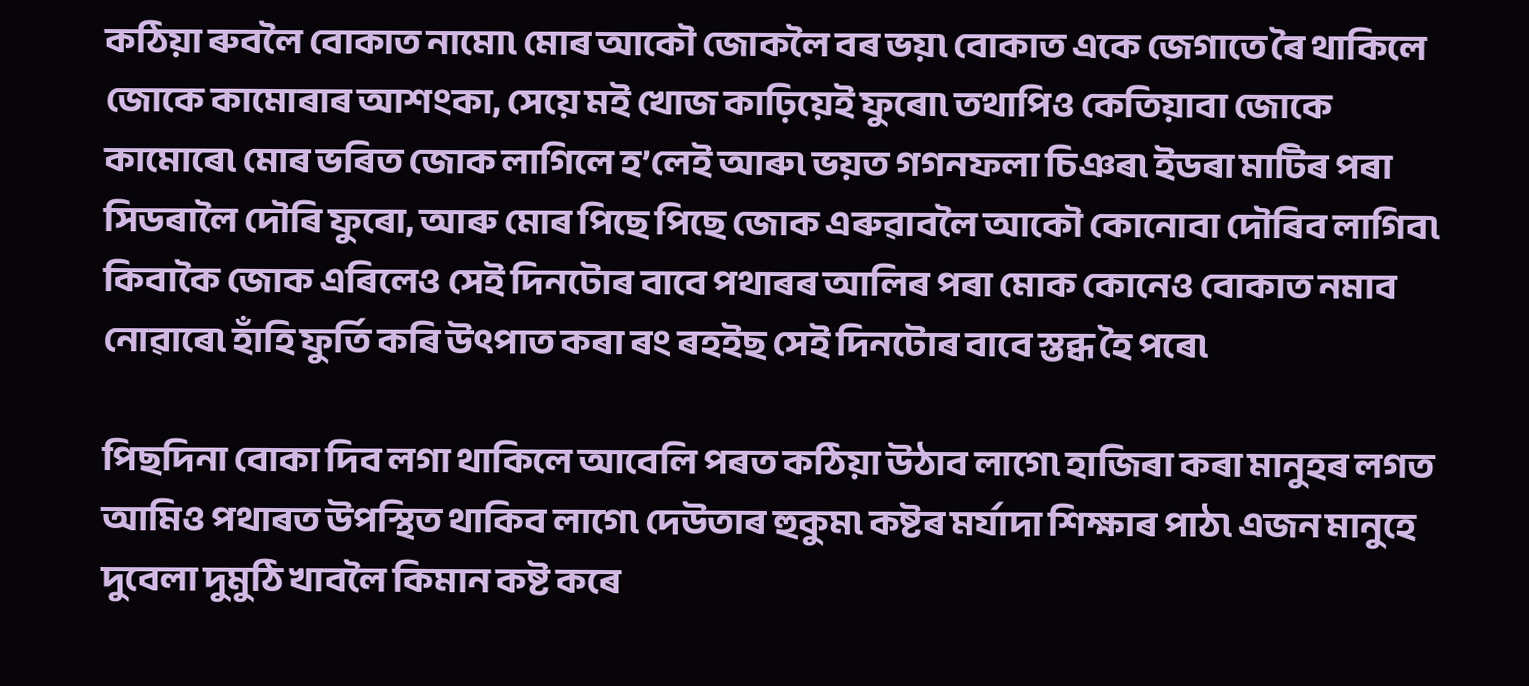কঠিয়া ৰুবলৈ বোকাত নামো৷ মোৰ আকৌ জোকলৈ বৰ ভয়৷ বোকাত একে জেগাতে ৰৈ থাকিলে জোকে কামোৰাৰ আশংকা, সেয়ে মই খোজ কাঢ়িয়েই ফুৰো৷ তথাপিও কেতিয়াবা জোকে কামোৰে৷ মোৰ ভৰিত জোক লাগিলে হ’লেই আৰু৷ ভয়ত গগনফলা চিঞৰ৷ ইডৰা মাটিৰ পৰা সিডৰালৈ দৌৰি ফুৰো, আৰু মোৰ পিছে পিছে জোক এৰুৱাবলৈ আকৌ কোনোবা দৌৰিব লাগিব৷ কিবাকৈ জোক এৰিলেও সেই দিনটোৰ বাবে পথাৰৰ আলিৰ পৰা মোক কোনেও বোকাত নমাব নোৱাৰে৷ হাঁহি ফুৰ্তি কৰি উৎপাত কৰা ৰং ৰহইছ সেই দিনটোৰ বাবে স্তব্ধ হৈ পৰে৷

পিছদিনা বোকা দিব লগা থাকিলে আবেলি পৰত কঠিয়া উঠাব লাগে৷ হাজিৰা কৰা মানুহৰ লগত আমিও পথাৰত উপস্থিত থাকিব লাগে৷ দেউতাৰ হুকুম৷ কষ্টৰ মৰ্যাদা শিক্ষাৰ পাঠ৷ এজন মানুহে দুবেলা দুমুঠি খাবলৈ কিমান কষ্ট কৰে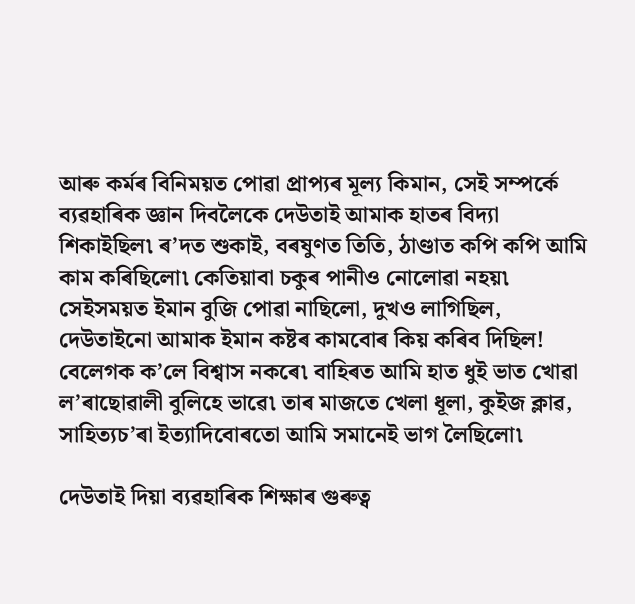আৰু কৰ্মৰ বিনিময়ত পোৱা প্ৰাপ্যৰ মূল্য কিমান, সেই সম্পৰ্কে ব্যৱহাৰিক জ্ঞান দিবলৈকে দেউতাই আমাক হাতৰ বিদ্যা শিকাইছিল৷ ৰ’দত শুকাই, বৰষুণত তিতি, ঠাণ্ডাত কপি কপি আমি কাম কৰিছিলো৷ কেতিয়াবা চকুৰ পানীও নোলোৱা নহয়৷ সেইসময়ত ইমান বুজি পোৱা নাছিলো, দুখও লাগিছিল, দেউতাইনো আমাক ইমান কষ্টৰ কামবোৰ কিয় কৰিব দিছিল! বেলেগক ক’লে বিশ্বাস নকৰে৷ বাহিৰত আমি হাত ধুই ভাত খোৱা ল’ৰাছোৱালী বুলিহে ভাৱে৷ তাৰ মাজতে খেলা ধূলা, কুইজ ক্লাৱ, সাহিত্যচ’ৰা ইত্যাদিবোৰতো আমি সমানেই ভাগ লৈছিলো৷

দেউতাই দিয়া ব্যৱহাৰিক শিক্ষাৰ গুৰুত্ব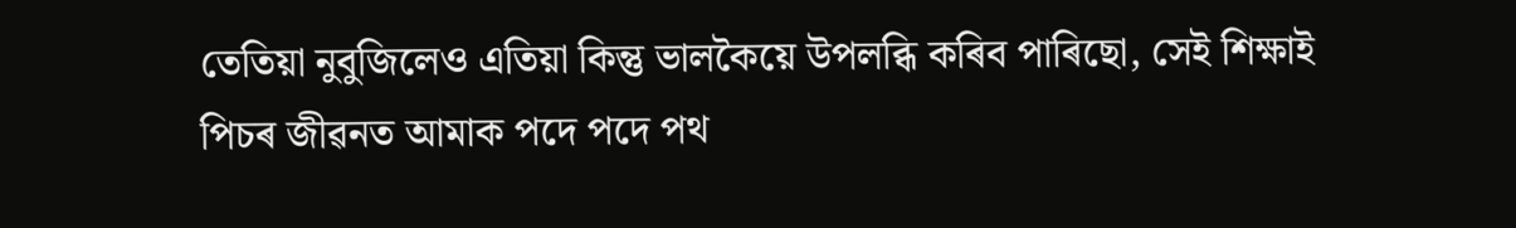তেতিয়া নুবুজিলেও এতিয়া কিন্তু ভালকৈয়ে উপলব্ধি কৰিব পাৰিছো, সেই শিক্ষাই পিচৰ জীৱনত আমাক পদে পদে পথ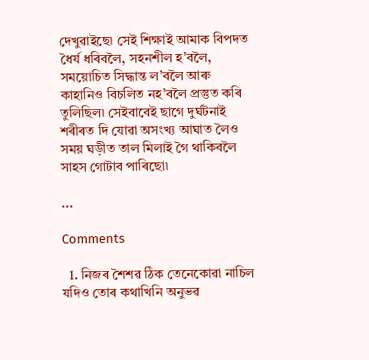দেখুৱাইছে৷ সেই শিক্ষাই আমাক বিপদত ধৈৰ্য ধৰিবলৈ, সহনশীল হ’বলৈ, সময়োচিত সিদ্ধান্ত ল’বলৈ আৰু কাহানিও বিচলিত নহ’বলৈ প্ৰস্তুত কৰি তুলিছিল৷ সেইবাবেই ছাগে দুৰ্ঘটনাই শৰীৰত দি যোৱা অসংখ্য আঘাত লৈও সময় ঘড়ীত তাল মিলাই গৈ থাকিবলৈ সাহস গোটাব পাৰিছো৷

...

Comments

  1. নিজৰ শৈশৱ ঠিক তেনেকোৱা নাচিল যদিও তোৰ কথাখিনি অনুভৱ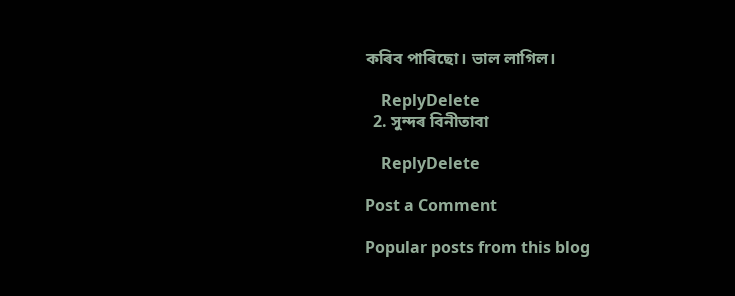কৰিব পাৰিছো। ভাল লাগিল।

    ReplyDelete
  2. সুন্দৰ বিনীতাবা

    ReplyDelete

Post a Comment

Popular posts from this blog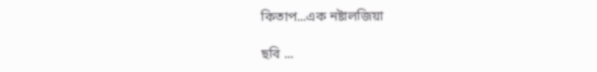কিতাপ...এক নষ্টালজিয়া

ছবি ...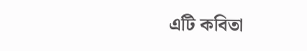এটি কবিতা